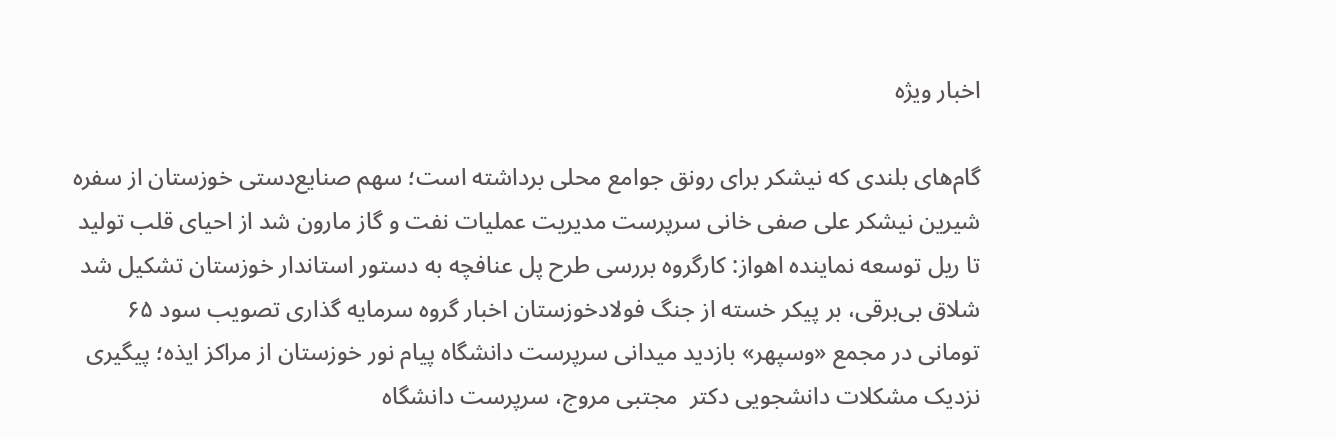اخبار ویژه

گام‌های بلندی که نیشکر برای رونق جوامع محلی برداشته است؛ سهم صنایع‌دستی خوزستان از سفره شیرین نیشکر علی صفی خانی سرپرست مدیریت عملیات نفت و گاز مارون شد از احیای قلب تولید تا ریل توسعه نماینده اهواز: کارگروه بررسی طرح پل عنافچه به دستور استاندار خوزستان تشکیل شد شلاق‌ بی‌برقی، بر پیکر خسته‌ از جنگ فولادخوزستان اخبار گروه سرمایه گذاری تصویب سود ۶۵ تومانی در مجمع «وسپهر» بازدید میدانی سرپرست دانشگاه پیام نور خوزستان از مراکز ایذه؛ پیگیری نزدیک مشکلات دانشجویی دکتر  مجتبی مروج، سرپرست دانشگاه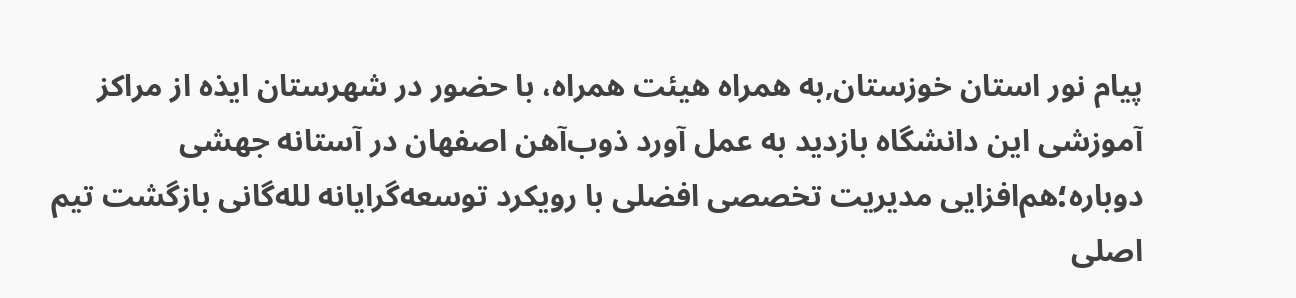پیام نور استان خوزستان,به همراه هیئت همراه، با حضور در شهرستان ایذه از مراکز آموزشی این دانشگاه بازدید به عمل آورد ذوب‌آهن اصفهان در آستانه جهشی دوباره؛هم‌افزایی مدیریت تخصصی افضلی با رویکرد توسعه‌گرایانه لله‌گانی بازگشت تیم اصلی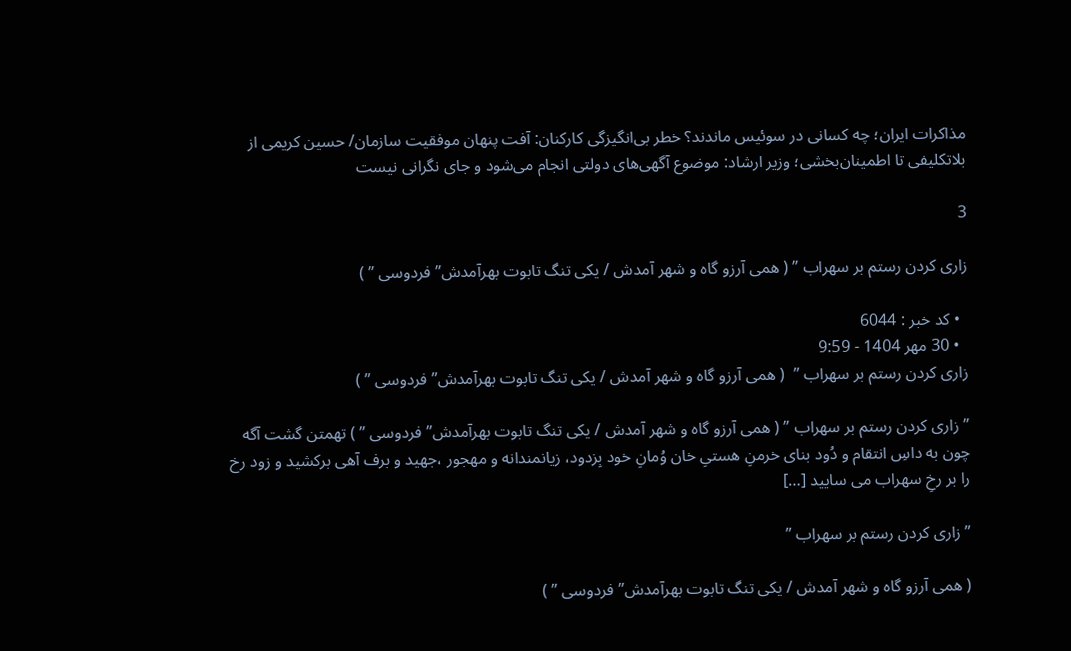مذاکرات ایران؛ چه کسانی در سوئیس ماندند؟ خطر بی‌انگیزگی کارکنان: آفت پنهان موفقیت سازمان/ حسین کریمی از بلاتکلیفی تا اطمینان‌بخشی؛ وزیر ارشاد: موضوع آگهی‌های دولتی انجام می‌شود و جای نگرانی نیست

3

زاری کردن رستم بر سهراب ” ( همی آرزو گاه و شهر آمدش / یکی تنگ تابوت بهرآمدش” فردوسی ” )

  • کد خبر : 6044
  • 30 مهر 1404 - 9:59
زاری کردن رستم بر سهراب ”  ( همی آرزو گاه و شهر آمدش / یکی تنگ تابوت بهرآمدش” فردوسی ” )

” زاری کردن رستم بر سهراب ” ( همی آرزو گاه و شهر آمدش / یکی تنگ تابوت بهرآمدش” فردوسی ” ) تهمتن گشت آگه چون به داسِ انتقام و دُود بنای خرمنِ هستیِ خان وُمانِ خود بِزدود، زیانمندانه و مهجور ،جهید و برف آهی برکشید و زود رخ را بر رخِ سهراب می سایید […]

” زاری کردن رستم بر سهراب ”

( همی آرزو گاه و شهر آمدش / یکی تنگ تابوت بهرآمدش” فردوسی ” )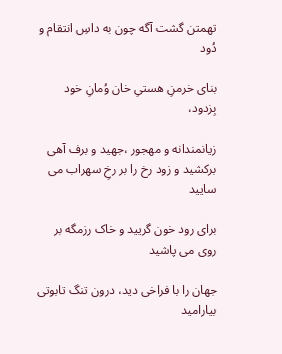تهمتن گشت آگه چون به داسِ انتقام و دُود

بنای خرمنِ هستیِ خان وُمانِ خود بِزدود،

زیانمندانه و مهجور ،جهید و برف آهی برکشید و زود رخ را بر رخِ سهراب می سایید

برای رود خون گریید و خاک رزمگه بر روی می پاشید

جهان را با فراخی دید، درون تنگ تابوتی بیارامید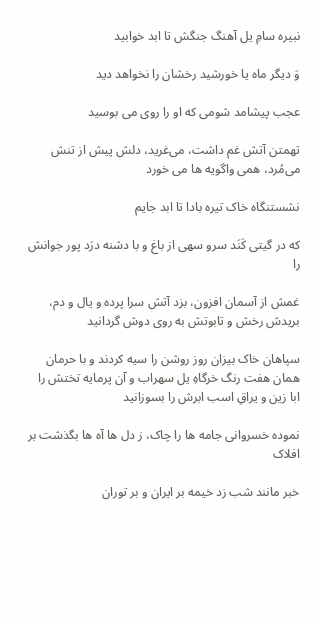نبیره سامِ یل آهنگ جنگش تا ابد خوابید

وَ دیگر ماه یا خورشید رخشان را نخواهد دید

عجب پیشامد شومی که او را روی می بوسید

تهمتن آتش غم داشت، می‌غرید، دلش پیش از تنش می‌مُرد، همی واگویه ها می خورد

نشستنگاه خاک تیره بادا تا ابد جایم

که در گیتی کَنَد سرو سهی از باغ و با دشنه درَد پور جوانش را

غمش از آسمان افزون، بزد آتش سرا پرده و یال و دم، بریدش رخش و تابوتش به روی دوش گردانید

سپاهان خاک بیزان روز روشن را سیه کردند و با حرمان همان هفت رنگ خرگاهِ یل سهراب و آن پرمایه تختش را ابا زین و یراقِ اسب ابرش را بسوزانید

نموده خسروانی جامه ها را چاک، ز دل ها آه ها بگذشت بر افلاک

خبر مانند شب زد خیمه بر ایران و بر توران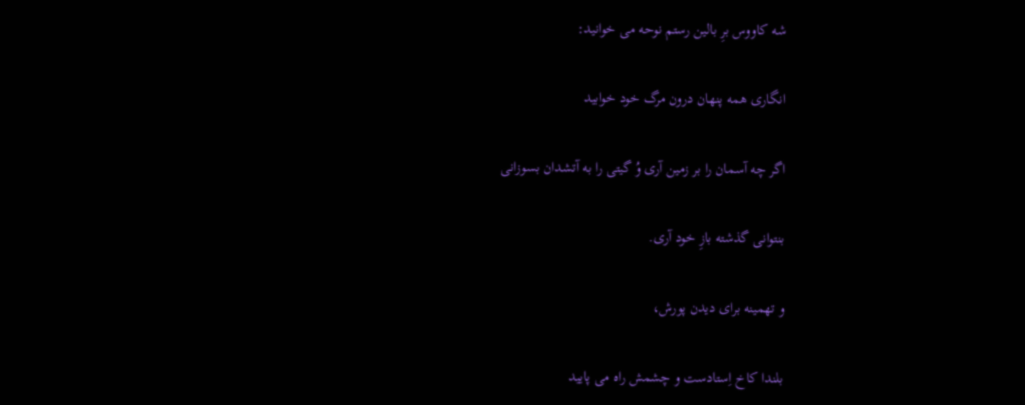شه کاووس برِ بالین رستم نوحه می خوانید:

انگاری همه پنهان درون مرگ خود خوابید

اگر چه آسمان را بر زمین آری وُ گیتی را به آتشدان بسوزانی

بنتوانی گذشته بازِ خود آری.

و تهمینه برای دیدن پورش،

بلندا کاخ اِستادست و چشمش راه می پایید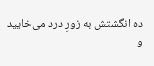ده انگشتش به زورِ درد می‌خایید و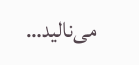می‌نالید…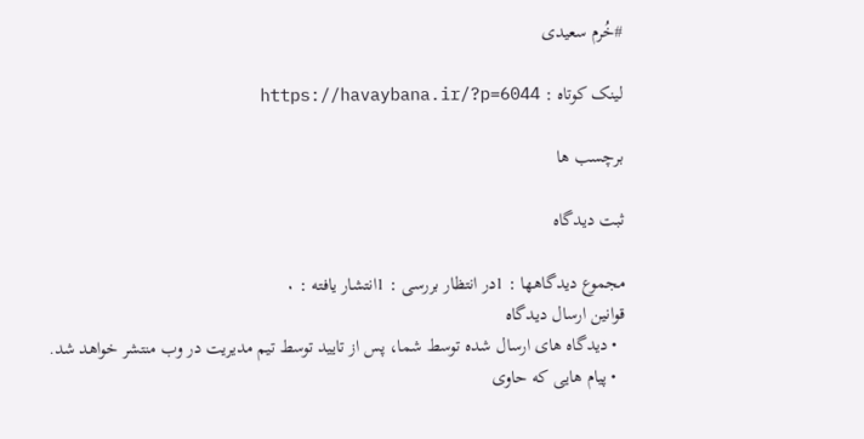#خُرم سعیدی

لینک کوتاه : https://havaybana.ir/?p=6044

برچسب ها

ثبت دیدگاه

مجموع دیدگاهها : 1در انتظار بررسی : 1انتشار یافته : ۰
قوانین ارسال دیدگاه
  • دیدگاه های ارسال شده توسط شما، پس از تایید توسط تیم مدیریت در وب منتشر خواهد شد.
  • پیام هایی که حاوی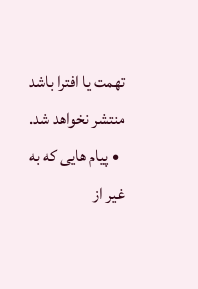تهمت یا افترا باشد منتشر نخواهد شد.
  • پیام هایی که به غیر از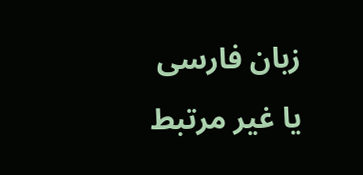زبان فارسی یا غیر مرتبط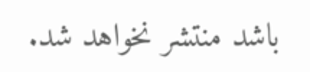باشد منتشر نخواهد شد.